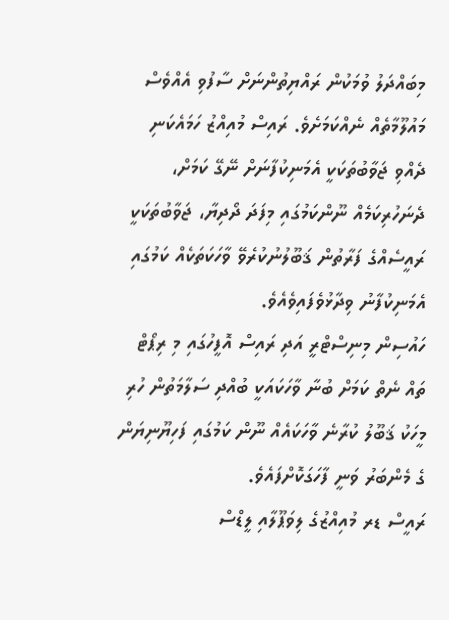މިބައްދަލު ވުމަކުން ރައްޔިތުންނަށް ސާފުވި އެއްވެސް މައުލޫމާތެއް ނެއްކަމަށެވެ. ރައިސް މުއިއްޒު ހަމައެކަނި ދެއްވި ޖަވާބުތަކަކީ އެމަނިކުފާނަށް ނޭގޭ ކަމަށް، ދެނަހުރިކަމެއް ނޫންކަމުގައި މިފަދަ ދޯދިޔާ، ޖަވާބުތަކަކީ ރައީސެއްގެ ފަރާތުން ޤަބޫލުނުކުރެވޭ ވާހަކަތަކެއް ކަމުގައި އެމަނިކުފާނު ވިދާޅުވެފައިވެއެވެ.
ހައުސިން މިނިސްޓްރީ އަދި ރައިސް އޮފީހުގައި މި ރިޕޯޓް ތައް ނެތް ކަމަށް ބުނާ ވާހަކައަކީ ބުއްދި ސަލާމަތުން ހުރި މީހަކު ޤަބޫލު ކުރާނެ ވާހަކައެއް ނޫން ކަމުގައި ފަހިޔޫނިޔަން ގެ މެންބަރު ވަނީ ފާހަގަކޮށްފައެވެ.
ރައީސް ޑރ މުއިއްޒުގެ ލިވަޕޫލާއި ލީޑްސް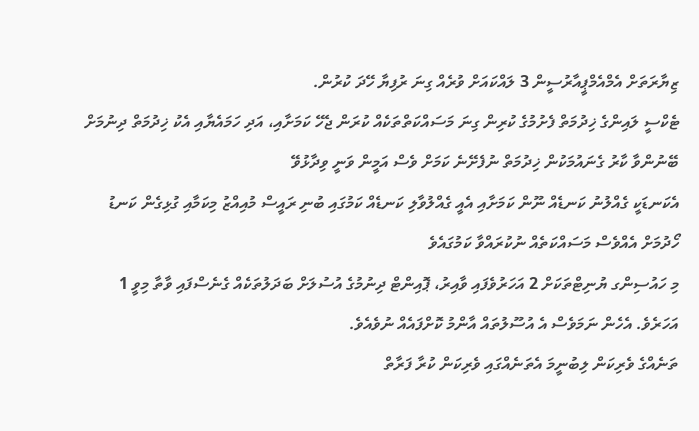ޒިޔާރަތަށް އެމްއެމްޕީއާރުސީން 3 ލައްކައަށް ވުރެއް ގިނަ ރުފިޔާ ހޭދަ ކުރުން.
ޓެކްސީ ލައިންގެ ޚިދުމަތް ފެށުމުގެ ކުރިން ގިނަ މަސައްކަތްތަކެއް ކުރަން ޖެހޭ ކަމަށާއި، އަދި ހަމައެޔާއި އެކު ޚިދުމަތް ދިނުމަށް ބޭނުންވާ ކާރު ގެނައުމަކުން ޚިދުމަތް ނުފެށޭނެ ކަމަށް ވެސް އަމީން ވަނީ ވިދާޅުވޭ
އެކަނޑަކީ ގެއްލުނު ކަނޑެއް ނޫން ކަމަށާއި އެއީ ގެއްލުވާލި ކަނޑެއް ކަމުގައި ބުނި ރައީސް މުއިއްޒު މިކަމާއި ގުޅިގެން ކަނޑު ހޯދުމަށް އެއްވެސް މަސައްކަތެއް ނުކުރައްވާ ކަމުގައެވެ
މި ހައުސިންގ ޔުނިޓްތަކަށް 2 އަހަރުވެފައި ވާއިރު، ޕޮއިންޓް ދިނުމުގެ އުސުލަށް ބަދަލުތަކެއް ގެނެސްފައި ވާތާ މިވީ 1 އަހަރެވެ. އެހެން ނަމަވެސް އެ އުސޫލުތައް އާންމު ކޮށްފައެއް ނުވެއެވެ.
ތަނެއްގެ ވެރިކަން ލިބުނީމަ އެތަނެއްގައި ވެރިކަން ކުރާ ފަރާތް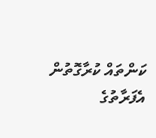ކަންތައް ކުރާގޮތުން އެފަރާތުގެ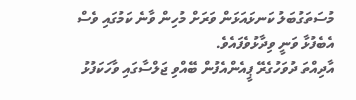މުސަތަގުބަލު ކަނޅައަޅަން ވަރަށް މުހިން ވާނެ ކަމުގައި ވެސް އެބެފުޅާ ވަނީ ވިދާޅުވެފައެވެ.
އާދިއްތަ ދުވަހުގެރޭ ޕީއެންއެފުން ބޭއްވި ޖަލްސާގައި ވާހަކަފުޅު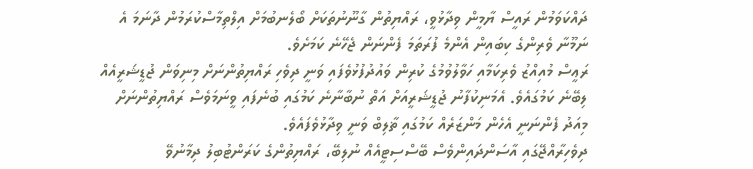ދައްކަވަމުން ރައީސް ޔާމީން ވިދާޅުވީ، ރައްޔިތުން ގާނޫނުތަކަށް ބޯލެނބުމަށް އިލްތިމާސްކުރަމުން ދާނަމަ އެ ނަމޫނާ ވެރިންގެ ކިބައިން އެންމެ ފުރަތަމަ ފެންނަން ޖެހޭނެ ކަމަށެވެ.
ރަޢީސް މުއިއްޒު ވެރިކަމާއި ހަވާލުވުމުގެ ކުރިން ވައުދުފުޅުވެފައި ވަނީ ދިވެހި ރައްޔިތުންނަށް މިނިވަން ޖުޑީޝަރީއެއް ލިބޭނެ ކަމުގައެވެ. އެމަނިކުފާނު ޖުޑީޝަރީއަށް އަތް ނުބާނާނެ ކަމުގައި ބުނެފައި ވީނަމަވެސް ރައްޔިތުންނަށް މިއަދު ފެންނަނީ އެހެން މަންޒަރެއް ކަމުގައި ޡާލިބް ވަނީ ވިދާޅުވެފައެވެ.
ދިވެހިރާއްޖޭގައި އާސަންދައިންވެސް ބޭސްސިޓީއެއް ނުލިބޭ، ރައްޔިތުންގެ ކަރަންޓުބިލު ދިމާނުވޭ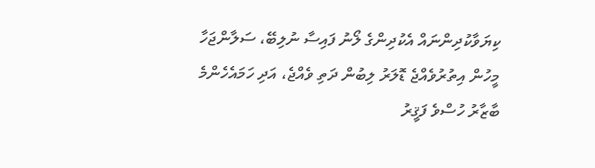ކިޔަވާކުދިންނައް އެކުދިންގެ ލޯނު ފައިސާ ނުލިބޭ، ސަލާންޖަހާ މީހުން އިތުރުވެއްޖެ ޑޮލަރު ލިބުން ދަތި ވެއްޖެ، އަދި ހަމައެހެންމެ ބާޒާރު ހުސްވެ ފަޤީރު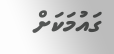ގައުމަކަށް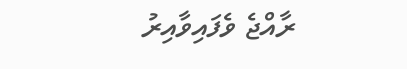ރާއްޖެ ވެފައިވާއިރު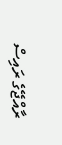ރާއްޖޭގެ ރައިސް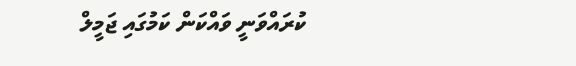ކުރައްވަނީ ވައްކަން ކަމުގައި ޖަމީލް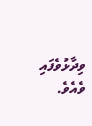ވިދާޅުވެފައި ވެއެވެ.